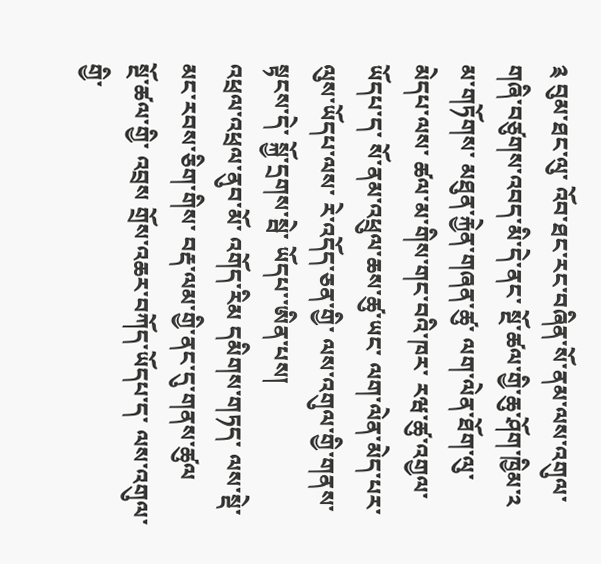༉ བུམ་ཐང་ལུ་ འོབ་ཐང་རང་བཞིན་སོ་ནམ་ལས་འགུལ་ གཞི་བཙུགས་འབད་མི་དེ་ནང་ སྔོ་ཚལ་གྱི་ཆུ་ཤོག་ཁྱིམ་༢ མ་གཏོགས་ མཐུན་རྐྱེན་གཞན་ཚུ་ ལག་ལེན་ཐོག་ལུ་མེདཔ་ལས་ ཚལ་མ་གིས་གང་བའི་ཁར་ རཝ་ཚུ་འགྱལ་ཡོདཔ་ད་ སོ་ནམ་འཕྲུལ་ཆས་ཚུ་ཡང་ ལག་ལེན་མེད་པར་ལུས་ཡོདཔ་ལས་ རེ་འདོད་ཅན་གྱི་ ལས་འགུལ་གྱི་གནས་སྟངས་དེ་ སྐྱོ་དྲགས་སྦེ་ ཡོདཔ་་ཨིན་པས།
འཕྲལ་འཕྲལ་ནུབ་མོ་ འགོད་རིམ དམིགས་གཏད་ ལས་སྡེ་མང་རབས་ཅིག་གིས་ བརྡ་ལམ་གྱི་ནང་དུ་གནས་ཚུལ
སྔོ་ཚལ་གྱི་ འབྲས གྲོས་འཆར་བཀོད་ཡོདཔ་ད་ ལས་འགུལ་གྱི་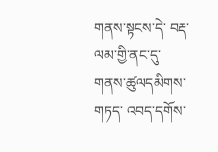གནས་སྟངས་དེ་ བརྡ་ལམ་གྱི་ནང་དུ་གནས་ཚུལདམིགས་གཏད་ འབད་དགོས་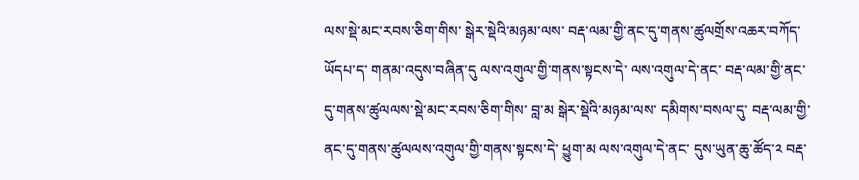ལས་སྡེ་མང་རབས་ཅིག་གིས་ སྒེར་སྡེའི་མཉམ་ལས་ བརྡ་ལམ་གྱི་ནང་དུ་གནས་ཚུལགྲོས་འཆར་བཀོད་ཡོདཔ་ད་ གནམ་འདུས་བཞིན་དུ ལས་འགུལ་གྱི་གནས་སྟངས་དེ་ ལས་འགུལ་དེ་ནང་ བརྡ་ལམ་གྱི་ནང་དུ་གནས་ཚུལལས་སྡེ་མང་རབས་ཅིག་གིས་ བླ་མ སྒེར་སྡེའི་མཉམ་ལས་ དམིགས་བསལ་དུ་ བརྡ་ལམ་གྱི་ནང་དུ་གནས་ཚུལལས་འགུལ་གྱི་གནས་སྟངས་དེ་ ཕྱུག་མ ལས་འགུལ་དེ་ནང་ དུས་ཡུན་ཆུ་ཚོད་༢ བརྡ་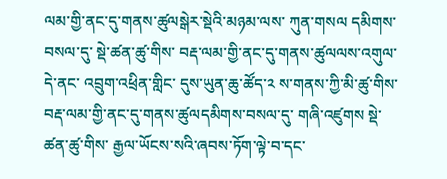ལམ་གྱི་ནང་དུ་གནས་ཚུལསྒེར་སྡེའི་མཉམ་ལས་ ཀུན་གསལ དམིགས་བསལ་དུ་ སྡེ་ཚན་ཚུ་གིས་ བརྡ་ལམ་གྱི་ནང་དུ་གནས་ཚུལལས་འགུལ་དེ་ནང་ འབྲུག་འཕྲིན་གླིང་ དུས་ཡུན་ཆུ་ཚོད་༢ ས་གནས་ཀྱི་མི་ཚུ་གིས་ བརྡ་ལམ་གྱི་ནང་དུ་གནས་ཚུལདམིགས་བསལ་དུ་ གཞི་འཛུགས སྡེ་ཚན་ཚུ་གིས་ རྒྱལ་ཡོངས་སའི་ཞབས་ཏོག་ལྟེ་བ་དང་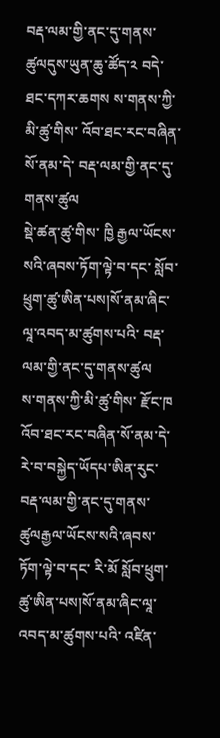བརྡ་ལམ་གྱི་ནང་དུ་གནས་ཚུལདུས་ཡུན་ཆུ་ཚོད་༢ བདེ་ཐང་དཀར་ཆགས ས་གནས་ཀྱི་མི་ཚུ་གིས་ འོབ་ཐང་རང་བཞིན་སོ་ནམ་དེ་ བརྡ་ལམ་གྱི་ནང་དུ་གནས་ཚུལ
སྡེ་ཚན་ཚུ་གིས་ ཁྱི རྒྱལ་ཡོངས་སའི་ཞབས་ཏོག་ལྟེ་བ་དང་ སློབ་ཕྲུག་ཚུ་ཨིན་པས།སོ་ནམ་ཞིང་ལཱ་འབད་མ་ཚུགས་པའི་ བརྡ་ལམ་གྱི་ནང་དུ་གནས་ཚུལ
ས་གནས་ཀྱི་མི་ཚུ་གིས་ རྫོང་ཁ འོབ་ཐང་རང་བཞིན་སོ་ནམ་དེ་ རེ་བ་བསྐྱེད་ཡོདཔ་ཨིན་རུང་ བརྡ་ལམ་གྱི་ནང་དུ་གནས་ཚུལརྒྱལ་ཡོངས་སའི་ཞབས་ཏོག་ལྟེ་བ་དང་ རི་མོ སློབ་ཕྲུག་ཚུ་ཨིན་པས།སོ་ནམ་ཞིང་ལཱ་འབད་མ་ཚུགས་པའི་ འཛིན་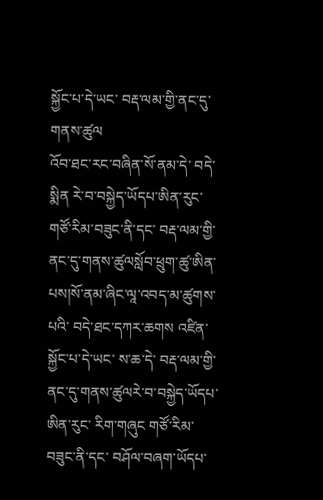སྐྱོང་པ་དེ་ཡང་ བརྡ་ལམ་གྱི་ནང་དུ་གནས་ཚུལ
འོབ་ཐང་རང་བཞིན་སོ་ནམ་དེ་ བདེ་སྨིན རེ་བ་བསྐྱེད་ཡོདཔ་ཨིན་རུང་ གཙོ་རིམ་བཟུང་ནི་དང་ བརྡ་ལམ་གྱི་ནང་དུ་གནས་ཚུལསློབ་ཕྲུག་ཚུ་ཨིན་པས།སོ་ནམ་ཞིང་ལཱ་འབད་མ་ཚུགས་པའི་ བདེ་ཐང་དཀར་ཆགས འཛིན་སྐྱོང་པ་དེ་ཡང་ ས་ཆ་དེ་ བརྡ་ལམ་གྱི་ནང་དུ་གནས་ཚུལརེ་བ་བསྐྱེད་ཡོདཔ་ཨིན་རུང་ རིག་གཞུང གཙོ་རིམ་བཟུང་ནི་དང་ བཤོལ་བཞག་ཡོདཔ་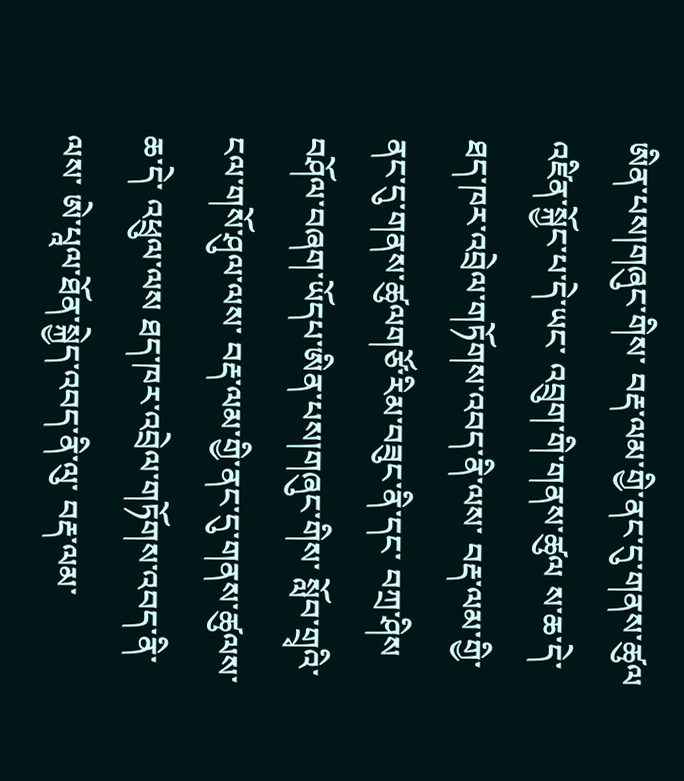ཨིན་པས།གཞུང་གིས་ བརྡ་ལམ་གྱི་ནང་དུ་གནས་ཚུལ
འཛིན་སྐྱོང་པ་དེ་ཡང་ འབྲུག་གི་གནས་ཚུལ ས་ཆ་དེ་ ཐད་ཁར་འབྲེལ་གཏོགས་འབད་ནི་ལས་ བརྡ་ལམ་གྱི་ནང་དུ་གནས་ཚུལགཙོ་རིམ་བཟུང་ནི་དང་ བཀྲ་ཤིས བཤོལ་བཞག་ཡོདཔ་ཨིན་པས།གཞུང་གིས་ སློབ་གྲྭའི་ངལ་གསོ་ཤུལ་ལས་ བརྡ་ལམ་གྱི་ནང་དུ་གནས་ཚུལས་ཆ་དེ་ འཕྲུལ་ལས ཐད་ཁར་འབྲེལ་གཏོགས་འབད་ནི་ལས་ ཨེ་པཱལ་ཐོན་སྐྱེད་འབད་ནི་ལུ་ བརྡ་ལམ་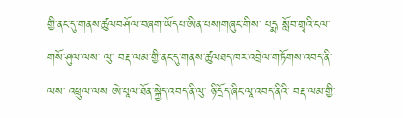གྱི་ནང་དུ་གནས་ཚུལབཤོལ་བཞག་ཡོདཔ་ཨིན་པས།གཞུང་གིས་ པདྨ སློབ་གྲྭའི་ངལ་གསོ་ཤུལ་ལས་ ལུ་ བརྡ་ལམ་གྱི་ནང་དུ་གནས་ཚུལཐད་ཁར་འབྲེལ་གཏོགས་འབད་ནི་ལས་ འཕྲུལ་ལས ཨེ་པཱལ་ཐོན་སྐྱེད་འབད་ནི་ལུ་ ཉི་དྲོད་ཞིང་ལཱ་འབད་ནིའི་ བརྡ་ལམ་གྱི་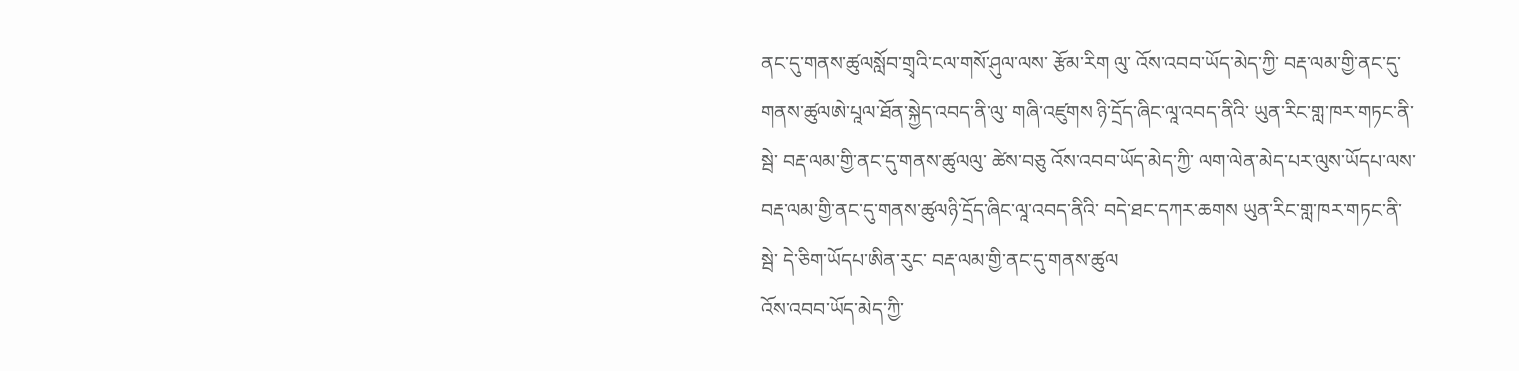ནང་དུ་གནས་ཚུལསློབ་གྲྭའི་ངལ་གསོ་ཤུལ་ལས་ རྩོམ་རིག ལུ་ འོས་འབབ་ཡོད་མེད་ཀྱི་ བརྡ་ལམ་གྱི་ནང་དུ་གནས་ཚུལཨེ་པཱལ་ཐོན་སྐྱེད་འབད་ནི་ལུ་ གཞི་འཛུགས ཉི་དྲོད་ཞིང་ལཱ་འབད་ནིའི་ ཡུན་རིང་གླ་ཁར་གཏང་ནི་སྦེ་ བརྡ་ལམ་གྱི་ནང་དུ་གནས་ཚུལལུ་ ཚེས་བཅུ འོས་འབབ་ཡོད་མེད་ཀྱི་ ལག་ལེན་མེད་པར་ལུས་ཡོདཔ་ལས་ བརྡ་ལམ་གྱི་ནང་དུ་གནས་ཚུལཉི་དྲོད་ཞིང་ལཱ་འབད་ནིའི་ བདེ་ཐང་དཀར་ཆགས ཡུན་རིང་གླ་ཁར་གཏང་ནི་སྦེ་ དེ་ཅིག་ཡོདཔ་ཨིན་རུང་ བརྡ་ལམ་གྱི་ནང་དུ་གནས་ཚུལ
འོས་འབབ་ཡོད་མེད་ཀྱི་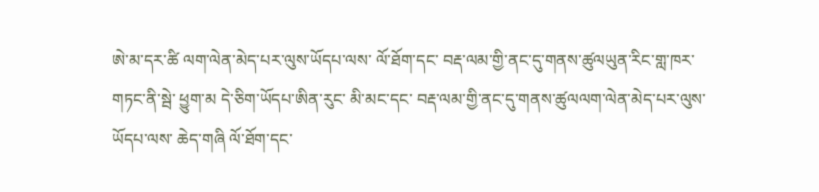ཨེ་མ་དར་ཚི ལག་ལེན་མེད་པར་ལུས་ཡོདཔ་ལས་ ལོ་ཐོག་དང་ བརྡ་ལམ་གྱི་ནང་དུ་གནས་ཚུལཡུན་རིང་གླ་ཁར་གཏང་ནི་སྦེ་ ཕྱུག་མ དེ་ཅིག་ཡོདཔ་ཨིན་རུང་ མི་མང་དང་ བརྡ་ལམ་གྱི་ནང་དུ་གནས་ཚུལལག་ལེན་མེད་པར་ལུས་ཡོདཔ་ལས་ ཆེད་གཞི ལོ་ཐོག་དང་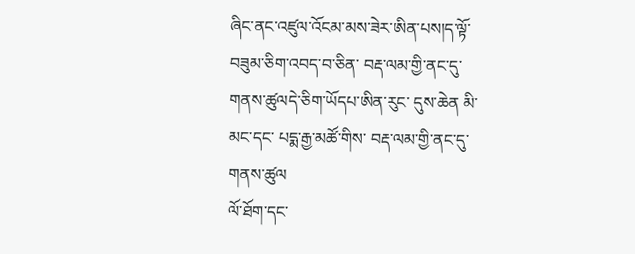ཞིང་ནང་འཛུལ་འོངམ་མས་ཟེར་ཨིན་པས།ད་ལྟོ་བཟུམ་ཅིག་འབད་བ་ཅིན་ བརྡ་ལམ་གྱི་ནང་དུ་གནས་ཚུལདེ་ཅིག་ཡོདཔ་ཨིན་རུང་ དུས་ཆེན མི་མང་དང་ པདྨ་རྒྱ་མཚོ་གིས་ བརྡ་ལམ་གྱི་ནང་དུ་གནས་ཚུལ
ལོ་ཐོག་དང་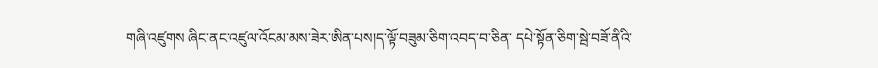གཞི་འཛུགས ཞིང་ནང་འཛུལ་འོངམ་མས་ཟེར་ཨིན་པས།ད་ལྟོ་བཟུམ་ཅིག་འབད་བ་ཅིན་ དཔེ་སྟོན་ཅིག་སྦེ་བཟོ་ནིའི་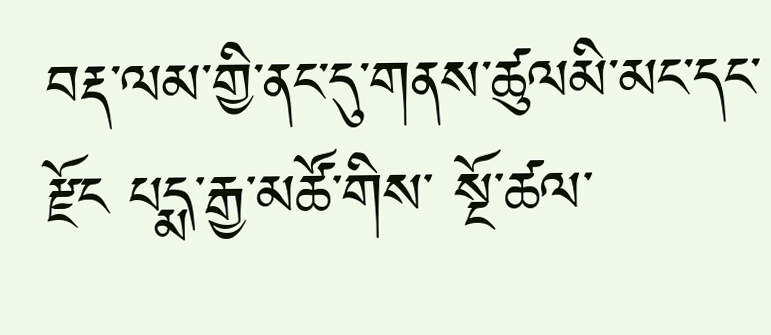བརྡ་ལམ་གྱི་ནང་དུ་གནས་ཚུལམི་མང་དང་ རྫོང པདྨ་རྒྱ་མཚོ་གིས་ སྔོ་ཚལ་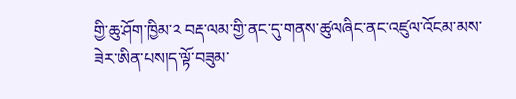གྱི་ཆུ་ཤོག་ཁྱིམ་༢ བརྡ་ལམ་གྱི་ནང་དུ་གནས་ཚུལཞིང་ནང་འཛུལ་འོངམ་མས་ཟེར་ཨིན་པས།ད་ལྟོ་བཟུམ་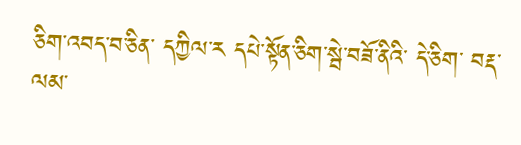ཅིག་འབད་བ་ཅིན་ དཀྱིལ་ར དཔེ་སྟོན་ཅིག་སྦེ་བཟོ་ནིའི་ དེ་ཅིག་ བརྡ་ལམ་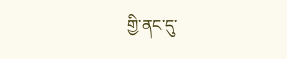གྱི་ནང་དུ་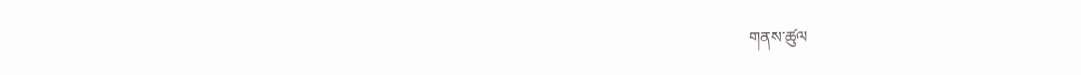གནས་ཚུལ